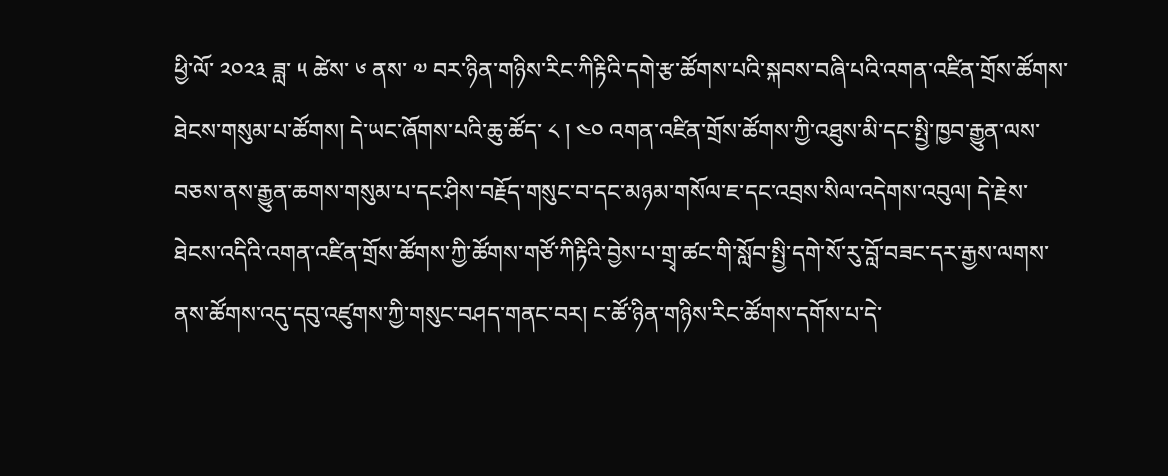ཕྱི་ལོ་ ༢༠༢༣ ཟླ་ ༥ ཚེས་ ༦ ནས་ ༧ བར་ཉིན་གཉིས་རིང་ཀིརྟིའི་དགེ་རྩ་ཚོགས་པའི་སྐབས་བཞི་པའི་འགན་འཛིན་གྲོས་ཚོགས་ཐེངས་གསུམ་པ་ཚོགས། དེ་ཡང་ཞོགས་པའི་ཆུ་ཚོད་ ༨ ། ༤༠ འགན་འཛིན་གྲོས་ཚོགས་ཀྱི་འཐུས་མི་དང་སྤྱི་ཁྱབ་རྒྱུན་ལས་བཅས་ནས་རྒྱུན་ཆགས་གསུམ་པ་དང་ཤིས་བརྗོད་གསུང་བ་དང་མཉམ་གསོལ་ཇ་དང་འབྲས་སིལ་འདེགས་འབུལ། དེ་རྗེས་ཐེངས་འདིའི་འགན་འཛིན་གྲོས་ཚོགས་ཀྱི་ཚོགས་གཙོ་ཀིརྟིའི་བྱེས་པ་གྲྭ་ཚང་གི་སློབ་སྤྱི་དགེ་སོ་རུ་བློ་བཟང་དར་རྒྱས་ལགས་ནས་ཚོགས་འདུ་དབུ་འཛུགས་ཀྱི་གསུང་བཤད་གནང་བར། ང་ཚོ་ཉིན་གཉིས་རིང་ཚོགས་དགོས་པ་དེ་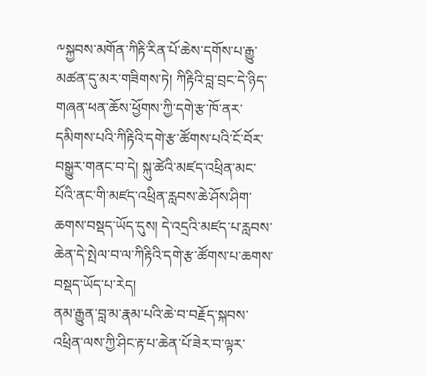༸སྐྱབས་མགོན་ཀིརྟི་རིན་པོ་ཆེས་དགོས་པ་རྒྱུ་མཚན་དུ་མར་གཟིགས་ཏེ། ཀིརྟིའི་བླ་བྲང་དེ་ཉིད་གཞན་ཕན་ཆོས་ཕྱོགས་ཀྱི་དགེ་རྩ་ཁོ་ནར་དམིགས་པའི་ཀིརྟིའི་དགེ་རྩ་ཚོགས་པའི་ངོ་བོར་བསྒྱུར་གནང་བ་དེ། སྐུ་ཚེའི་མཛད་འཕྲིན་མང་པོའི་ནང་གི་མཛད་འཕྲིན་རླབས་ཆེ་ཤོས་ཤིག་ཆགས་བསྡད་ཡོད་དུས། དེ་འདྲའི་མཛད་པ་རླབས་ཆེན་དེ་སྤེལ་བ་ལ་ཀིརྟིའི་དགེ་རྩ་ཚོགས་པ་ཆགས་བསྡད་ཡོད་པ་རེད།
ནམ་རྒྱུན་བླ་མ་རྣམ་པའི་ཆེ་བ་བརྗོད་སྐབས་འཕྲིན་ལས་ཀྱི་ཤིང་རྟ་པ་ཆེན་པོ་ཟེར་བ་ལྟར་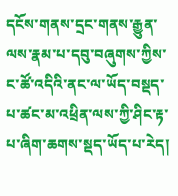དངོས་གནས་དྲང་གནས་རྒྱུན་ལས་རྣམ་པ་དབུ་བཞུགས་ཀྱིས་ང་ཚོ་འདིའི་ནང་ལ་ཡོད་བསྡད་པ་ཚང་མ་འཕྲིན་ལས་ཀྱི་ཤིང་རྟ་པ་ཞིག་ཆགས་སྡད་ཡོད་པ་རེད།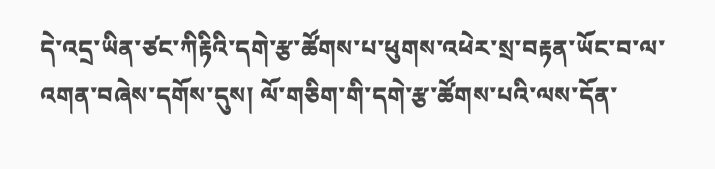དེ་འདྲ་ཡིན་ཙང་ཀིརྟིའི་དགེ་རྩ་ཚོགས་པ་ཕུགས་འཕེར་སྲ་བརྟན་ཡོང་བ་ལ་འགན་བཞེས་དགོས་དུས། ལོ་གཅིག་གི་དགེ་རྩ་ཚོགས་པའི་ལས་དོན་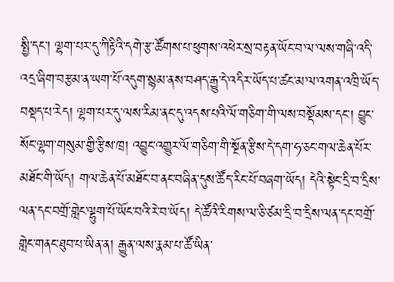སྤྱི་དང་། ལྷག་པར་དུ་ཀིརྟིའི་དགེ་རྩ་ཚོགས་པ་ཕུགས་འཕེར་སྲ་བརྟན་ཡོང་བ་ལ་ལས་གཞི་འདི་འདྲ་ཞིག་བརྩམ་ན་ཡག་པོ་འདུག་སྙམ་ནས་བཤད་རྒྱུ་དེ་འདིར་ཡོད་པ་ཚང་མ་ལ་འགན་འཁྲི་ཡོད་བསྡད་པ་རེད། ལྷག་པར་དུ་ལས་རིམ་ནང་དུ་འདས་པའི་ལོ་གཅིག་གི་ལས་བསྡོམས་དང་། བྱུང་སོང་ལྷག་གསུམ་གྱི་རྩིས་ཁྲ། འབྱུང་འགྱུར་ལོ་གཅིག་གི་སྔོན་རྩིས་དེ་དག་ཧ་ཅང་གལ་ཆེན་པོར་མཐོང་གི་ཡོད། གལ་ཆེན་པོ་མཐོང་བ་ནང་བཞིན་དུས་ཚོད་རིང་པོ་བཞག་ཡོད། དེའི་སྟེང་དྲི་བ་དྲིས་ལན་དང་བགྲོ་གླེང་ལྷུག་པོ་ཡོང་བའི་རེ་བ་ཡོད། དེ་ཚོའི་རིགས་ལ་ཅི་ཙམ་དྲི་བ་དྲིས་ལན་དང་བགྲོ་གླེང་གནང་ཐུབ་པ་ཡིན་ན། རྒྱུན་ལས་རྣམ་པ་ཚོ་ཡིན་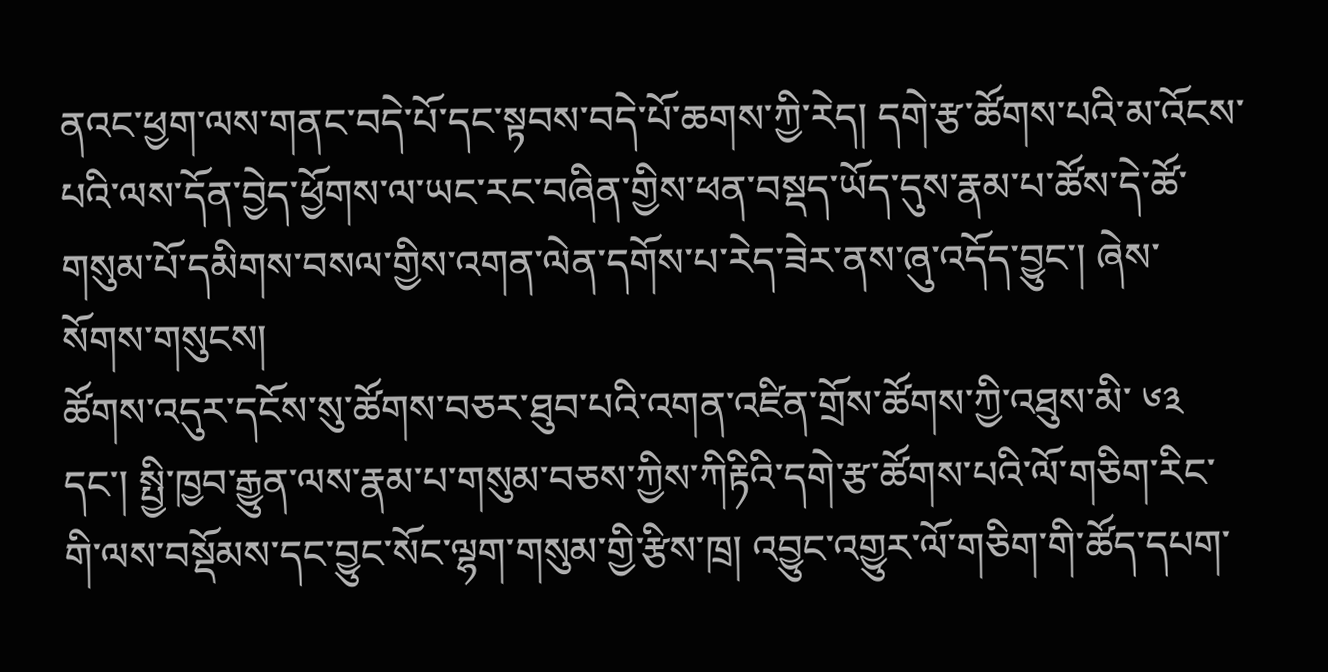ནའང་ཕྱག་ལས་གནང་བདེ་པོ་དང་སྟབས་བདེ་པོ་ཆགས་ཀྱི་རེད། དགེ་རྩ་ཚོགས་པའི་མ་འོངས་པའི་ལས་དོན་བྱེད་ཕྱོགས་ལ་ཡང་རང་བཞིན་གྱིས་ཕན་བསྡད་ཡོད་དུས་རྣམ་པ་ཚོས་དེ་ཚོ་གསུམ་པོ་དམིགས་བསལ་གྱིས་འགན་ལེན་དགོས་པ་རེད་ཟེར་ནས་ཞུ་འདོད་བྱུང་། ཞེས་སོགས་གསུངས།
ཚོགས་འདུར་དངོས་སུ་ཚོགས་བཅར་ཐུབ་པའི་འགན་འཛིན་གྲོས་ཚོགས་ཀྱི་འཐུས་མི་ ༦༣ དང་། སྤྱི་ཁྱབ་རྒྱུན་ལས་རྣམ་པ་གསུམ་བཅས་ཀྱིས་ཀིརྟིའི་དགེ་རྩ་ཚོགས་པའི་ལོ་གཅིག་རིང་གི་ལས་བསྡོམས་དང་བྱུང་སོང་ལྷག་གསུམ་གྱི་རྩིས་ཁྲ། འབྱུང་འགྱུར་ལོ་གཅིག་གི་ཚོད་དཔག་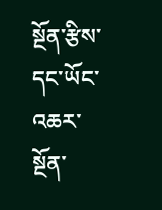སྔོན་རྩིས་དང་ཡོང་འཆར་སྔོན་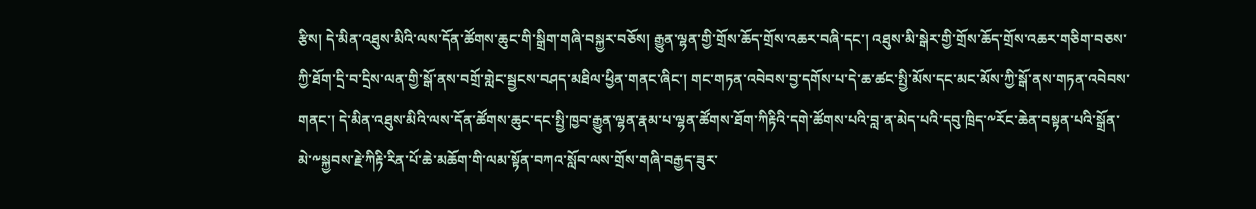རྩིས། དེ་མིན་འཐུས་མིའི་ལས་དོན་ཚོགས་ཆུང་གི་སྒྲིག་གཞི་བསྐྱར་བཅོས། རྒྱུན་ལྷན་གྱི་གྲོས་ཆོད་གྲོས་འཆར་བཞི་དང་། འཐུས་མི་སྒེར་གྱི་གྲོས་ཆོད་གྲོས་འཆར་གཅིག་བཅས་ཀྱི་ཐོག་དྲི་བ་དྲིས་ལན་གྱི་སྒོ་ནས་བགྲོ་གླེང་སྦྱངས་བཤད་མཐིལ་ཕྱིན་གནང་ཞིང་། གང་གཏན་འབེབས་བྱ་དགོས་པ་དེ་ཆ་ཚང་སྤྱི་མོས་དང་མང་མོས་ཀྱི་སྒོ་ནས་གཏན་འབེབས་གནང་། དེ་མིན་འཐུས་མིའི་ལས་དོན་ཚོགས་ཆུང་དང་སྤྱི་ཁྱབ་རྒྱུན་ལྷན་རྣམ་པ་ལྷན་ཚོགས་ཐོག་ཀིརྟིའི་དགེ་ཚོགས་པའི་བླ་ན་མེད་པའི་དབུ་ཁྲིད་༸རོང་ཆེན་བསྟན་པའི་སྒྲོན་མེ་༸སྐྱབས་རྗེ་ཀིརྟི་རིན་པོ་ཆེ་མཆོག་གི་ལམ་སྟོན་བཀའ་སློབ་ལས་གྲོས་གཞི་བརྒྱད་ཟུར་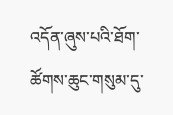འདོན་ཞུས་པའི་ཐོག་ཚོགས་ཆུང་གསུམ་དུ་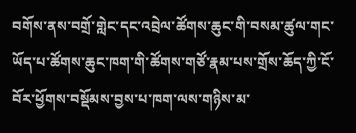བགོས་ནས་བགྲོ་གླེང་དང་འབྲེལ་ཚོགས་ཆུང་གི་བསམ་ཚུལ་གང་ཡོད་པ་ཚོགས་ཆུང་ཁག་གི་ཚོགས་གཙོ་རྣམ་པས་གྲོས་ཆོད་ཀྱི་ངོ་བོར་ཕྱོགས་བསྡོམས་བྱས་པ་ཁག་ལས་གཉིས་མ་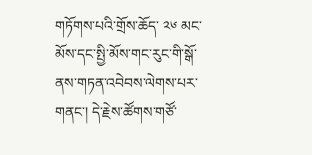གཏོགས་པའི་གྲོས་ཆོད་ ༢༦ མང་མོས་དང་སྤྱི་མོས་གང་རུང་གི་སྒོ་ནས་གཏན་འབེབས་ལེགས་པར་གནང་། དེ་རྗེས་ཚོགས་གཙོ་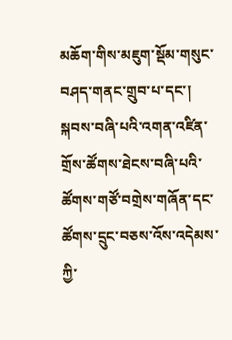མཆོག་གིས་མཇུག་སྡོམ་གསུང་བཤད་གནང་གྲུབ་པ་དང་། སྐབས་བཞི་པའི་འགན་འཛིན་གྲོས་ཚོགས་ཐེངས་བཞི་པའི་ཚོགས་གཙོ་བགྲེས་གཞོན་དང་ཚོགས་དྲུང་བཅས་འོས་འདེམས་ཀྱི་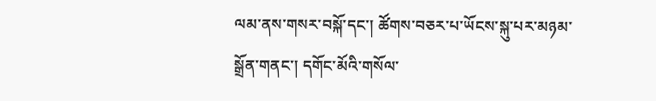ལམ་ནས་གསར་བསྐོ་དང་། ཚོགས་བཅར་པ་ཡོངས་སྐུ་པར་མཉམ་སྒྲོན་གནང་། དགོང་མོའི་གསོལ་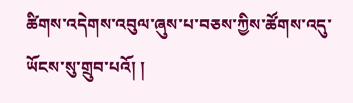ཚིགས་འདེགས་འབུལ་ཞུས་པ་བཅས་ཀྱིས་ཚོགས་འདུ་ཡོངས་སུ་གྲུབ་པའོ། །